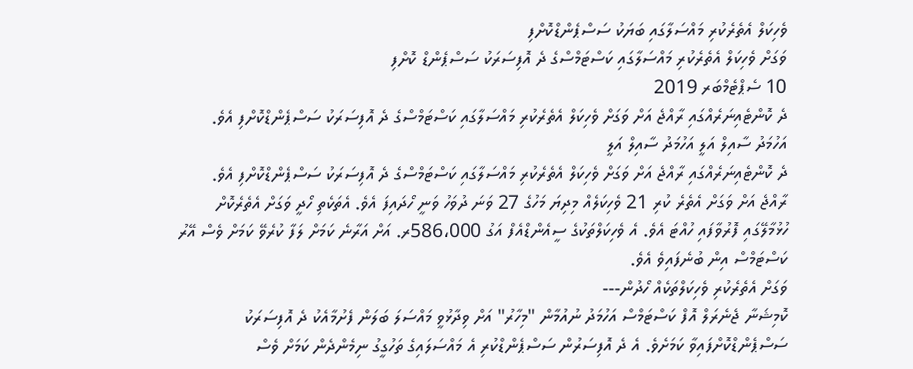ވެހިކަލް އެތެރެކުރި މައްސަލާގައި ބަޔަކު ސަސްޕެންޑްކޮށްފި
ވަގަށް ވެހިކަލް އެތެރެކުރި މައްސަލާގައި ކަސްޓަމްސްގެ ދެ އޮފިސަރަކު ސަސްޕެންޑް ކޮށްފި
10 ސެޕްޓެމްބަރ 2019
ދެ ކޮންޓެއިނަރެއްގައި ރާއްޖެ އަށް ވަގަށް ވެހިކަލް އެތެރެކުރި މައްސަލާގައި ކަސްޓަމްސްގެ ދެ އޮފިސަރަކު ސަސްޕެންޑްކޮށްފި އެވެ.
އަހުމަދު ސާއިލް އަލީ އަހުމަދު ސާއިލް އަލީ
ދެ ކޮންޓެއިނަރެއްގައި ރާއްޖެ އަށް ވަގަށް ވެހިކަލް އެތެރެކުރި މައްސަލާގައި ކަސްޓަމްސްގެ ދެ އޮފިސަރަކު ސަސްޕެންޑްކޮށްފި އެވެ.
ރާއްޖެ އަށް ވަގަށް އެތެރެ ކުރި 21 ވެހިކަލެއް މިދިޔަ މަހުގެ 27 ވަނަ ދުވަހު ވަނީ ހޯދައިފަ އެވެ. އެތަކެތި ހޯދީ ވަގަށް އެތެރެކޮށް ހުޅުމާލޭގައި ފޮރުވާފައި ހުއްޓަ އެވެ. އެ ވެހިކަލްތަކުގެ ސީއެންޑްއެފް އަގު 586،000ރ. އަށް އަރާނެ ކަމަށް ލަފާ ކުރެވޭ ކަމަށް ވެސް އޭރު ކަސްޓަމްސް އިން ބުނެފައިވެ އެވެ.
ވަގަށް އެތެރެކުރި ވެހިކަލްތަކެއް ހޯދުން---
ކޮމިޝަނާ ޖެނެރަލް އޮފް ކަސްޓަމްސް އަހުމަދު ނުއުމާން "މިހާރު" އަށް ވިދާޅުވީ މައްސަލަ ބަލަން ފެށުމާއެކު ދެ އޮފިސަރަކު ސަސްޕެންޑްކޮށްފައިވާ ކަމަށެވެ. އެ ދެ އޮފިސަރުން ސަސްޕެންޑްކުރި އެ މައްސަލައިގެ ތަހުގީގު ނިމެންދެން ކަމަށް ވެސް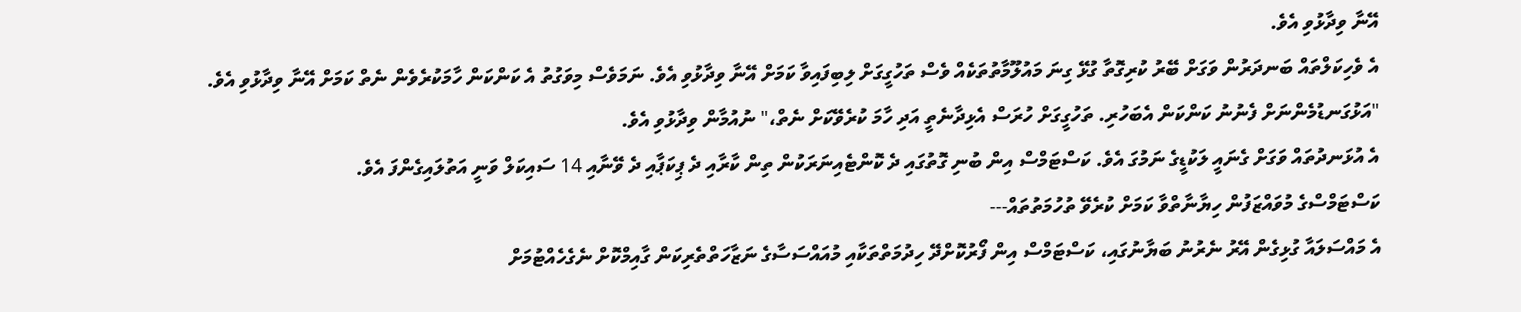އޭނާ ވިދާޅުވި އެވެ.
އެ ވެހިކަލްތައް ބަނދަރުން ވަގަށް ބޭރު ކުރިގޮތާ ގުޅޭ ގިނަ މައުލޫމާތުތަކެއް ވެސް ތަހުގީގަށް ލިބިފައިވާ ކަމަށް އޭނާ ވިދާޅުވި އެވެ. ނަމަވެސް މިވަގުތު އެ ކަންކަން ހާމަކުރެވެން ނެތް ކަމަށް އޭނާ ވިދާޅުވި އެވެ.
"އަޅުގަނޑުމެންނަށް ފެނުނު ކަންކަން އެބަހުރި. ތަހުގީގަށް ހުރަސް އެޅިދާނެތީ އަދި ހާމަ ކުރެވޭކަށް ނެތް،" ނުއުމާން ވިދާޅުވި އެވެ.
އެ އުޅަނދުތައް ވަގަށް ގެނައީ ލަކުޑީގެ ނަމުގަ އެވެ. ކަސްޓަމްސް އިން ބުނި ގޮތުގައި ދެ ކޮންޓެއިނަރަކުން ތިން ކާރާއި ދެ ޕިކަޕާއި ދެ ވޭނާއި 14 ސައިކަލް ވަނީ އަތުލައިގެންފަ އެވެ.
ކަސްޓަމްސްގެ މުވައްޒަފުން ހިޔާނާތްވާ ކަމަށް ކުރެވޭ ތުހުމަތުތައް---
އެ މައްސަލައާ ގުޅިގެން އޭރު ނެރުނު ބަޔާނުގައި، ކަސްޓަމްސް އިން ފޯރުކޮށްދޭ ހިދުމަތްތަކާއި މުއައްސަސާގެ ނަޒާހަތްތެރިކަން ގާއިމްކޮށް ނެގެހެއްޓުމަށް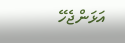އަޅަންޖެހޭ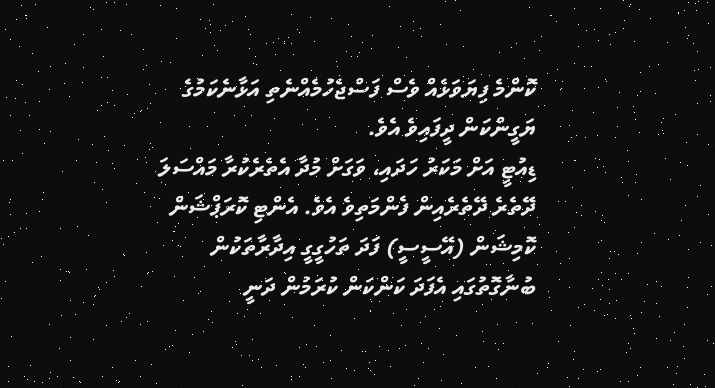ކޮންމެ ފިޔަވަޅެއް ވެސް ފަސްޖެހުމެއްނެތި އަޅާނެކަމުގެ ޔަގީންކަން ދީފައިވެ އެވެ.
ޑިއުޓީ އަށް މަކަރު ހަދައި، ވަގަށް މުދާ އެތެރެކުރާ މައްސަލަ ދޭތެރެ ދޭތެރެއިން ފެންމަތިވެ އެވެ. އެންޓި ކޮރަޕްޝަން ކޮމިޝަން (އޭސީސީ) ފަދަ ތަހުގީގީ އިދާރާތަކުން ބުނާގޮތުގައި އެފަދަ ކަންކަން ކުރަމުން ދަނީ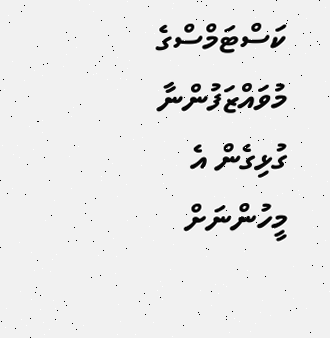ކަސްޓަމްސްގެ މުވައްޒަފުންނާ ގުޅިގެން އެ މީހުންނަށް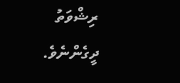ރިޝްވަތު ދީގެންނެވެ.